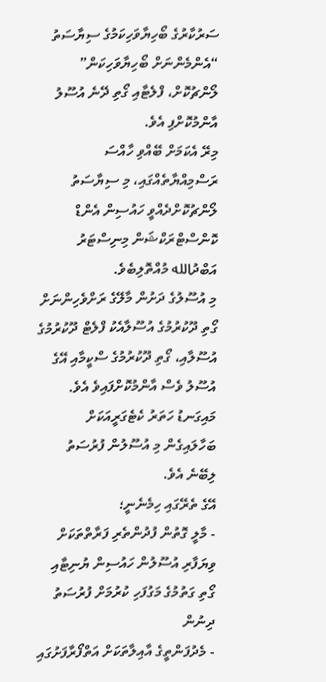ސަރުކާރުގެ ބޯހިޔާވަހިކަމުގެ ސިޔާސަތު “އެންމެންނަށް ބޯހިޔާވަހިކަން” ލޯންޗުކޮށް، ފްލެޓާއި ގޯތި ދޭނެ އުސޫލު އާންމުކޮށްފި އެވެ.
މިރޭ އެކަމަށް ބޭއްވި ހާއްސަ ރަސްމިއްޔާތެއްގައި، މި ސިޔާސަތު ލޯންޗުކޮށްދެއްވީ ހައުސިން އެންޑް ކޮންސްޓްރަކްޝަން މިނިސްޓަރު އަބްދުالله މުއްތޮލިބެވެ.
މި އުސޫލުގެ ދަށުން މާލޭގެ ރަށްވެހިންނަށް ގޯތި ދޫކުރުމުގެ އުސޫލާއެކު ފްލެޓް ދޫކުރުމުގެ އުސޫލާއި، ގޯތި ދޫކުރުމުގެ ސްކީމާއި އޭގެ އުސޫލު ވެސް އާންމުކޮށްފައިވެ އެވެ. މައިގަނޑު ހަތަރު ކެޓެގަރީއަކަށް ބަހާލައިގެން މި އުސޫލުން ފުރުސަތު ލިބޭނެ އެވެ.
އޭގެ ތެރޭގައި ހިމެނެނީ؛
- މާލީ ގޮތުން ފުދުންތެރި ފަރާތްތަކަށް ވިޔަފާރި އުސޫލުން ހައުސިން ޔުނިޓާއި ގޯތި ގަތުމުގެ މަގުފަހި ކުރުމަށް ފުރުސަތު ދިނުން
- މެދުފަންތީގެ އާއިލާތަކަށް އަތްފޯރާފަށުގައި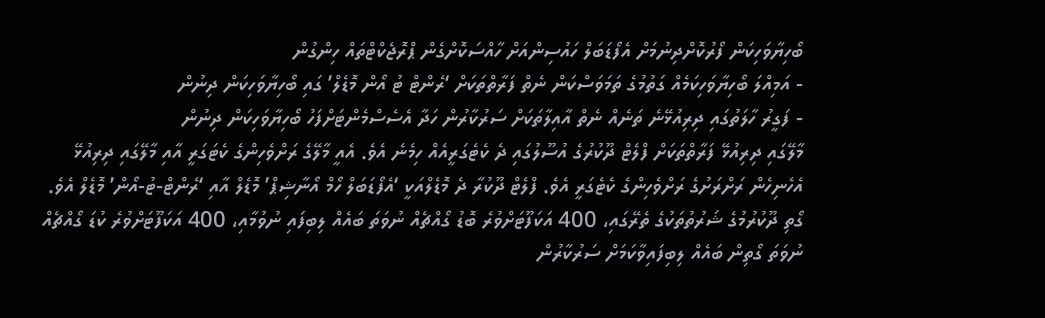ބޯހިޔާވަހިކަން ފޯރުކޮށްދިނުމަށް އެފޯޑަބަލް ހައުސިންއަށް ހާއްސަކޮށްގެން ޕްރޮޖެކްޓްތައް ހިންގުން
- އަމިއްލަ ބޯހިޔާވަހިކަމެއް ގަތުމުގެ ތަމަވަސްކަން ނެތް ފަރާތްތަކަށް ‘ރެންޓް ޓު އޯން މޮޑެލް’ ގައި ބޯހިޔާވަހިކަން ދިނުން
- ފަގީރު ހާލަތުގައި ދިރިއުޅޭނެ ތަނެއް ނެތް އާއިލާތަކަށް ސަރުކާރުން ހަދާ އެސެސްމެންޓަށްފަހު ބޯހިޔާވަހިކަން ދިނުން
މާލޭގައި ދިރިއުޅޭ ފަރާތްތަކަށް ފްލެޓް ދޫކުރުގެ އުސޫލުގައި ދެ ކެޓެގަރީއެއް ހިމެނެ އެވެ. އެއީ މާލޭގެ ރަށްވެހިންގެ ކެޓަގަރީ އާއި މާލޭގައި ދިރިއުޅޭ އެހެނިހެން ރަށްރަށުގެ ރަށްވެހިންގެ ކެޓެގަރީ އެވެ. ފްލެޓް ދޫކުރާ ދެ މޮޑެލްއަކީ ‘އެފޯޑަބަލް ހޯމް އޯނާޝިޕް’ މޮޑެލް އާއި ‘ރެންޓް-ޓު-އޯން’ މޮޑެލް އެވެ.
ގޯތި ދޫކުރުމުގެ ޝަރުތުތަކުގެ ތެރޭގައި، 400 އަކަފޫޓަށްވުރެ ބޮޑު ގޯއްޗެއް ނުވަތަ ބައެއް ލިބިފައި ނުވުމާއި، 400 އަކަފޫޓަށްވުރެ ކުޑަ ގޯއްޗެއް ނުވަތަ ގޯތިން ބައެއް ލިބިފައިވާކަމަށް ސަރުކާރުން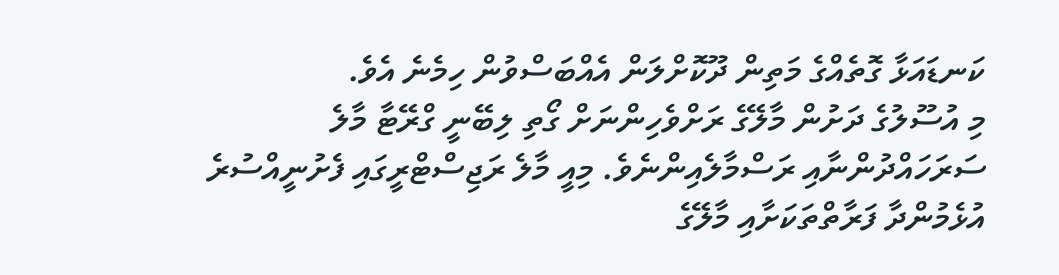ކަނޑައަޅާ ގޮތެއްގެ މަތިން ދޫކޮށްލަން އެއްބަސްވުން ހިމެނެ އެވެ.
މި އުސޫލުގެ ދަށުން މާލޭގެ ރަށްވެހިންނަށް ގޯތި ލިބޭނީ ގްރޭޓާ މާލެ ސަރަހައްދުންނާއި ރަސްމާލެއިންނެވެ. މިއީ މާލެ ރަޖިސްޓްރީގައި ފެށުނީއްސުރެ އުޅެމުންދާ ފަރާތްތަކަށާއި މާލޭގެ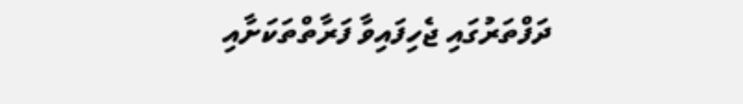ދަފްތަރުގައި ޖެހިފައިވާ ފަރާތްތަކަށާއި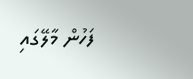ފަހުން މާލޭގައި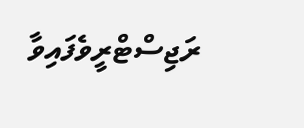ރަޖިސްޓްރީވެފައިވާ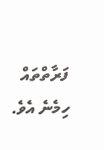ފަރާތްތައް ހިމެނެ އެވެ.